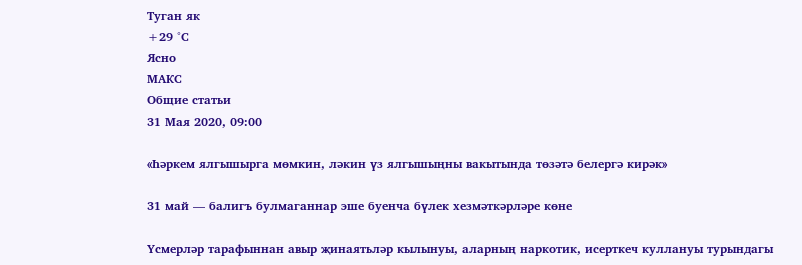Туган як
+29 °С
Ясно
МАКС
Общие статьи
31 Мая 2020, 09:00

«Һәркем ялгышырга мөмкин, ләкин үз ялгышыңны вакытында төзәтә белергә кирәк»

31 май — балигъ булмаганнар эше буенча бүлек хезмәткәрләре көне

Үсмерләр тарафыннан авыр җинаятьләр кылынуы, аларның наркотик, исерткеч куллануы турындагы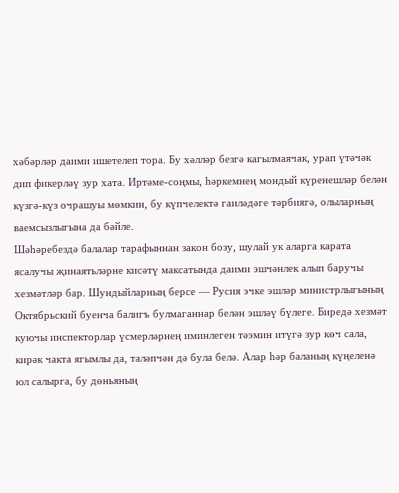хәбәрләр даими ишетелеп тора. Бу хәлләр безгә кагылмаячак, урап үтәчәк дип фикерләү зур хата. Иртәме-соңмы, һәркемнең мондый күренешләр белән күзгә-күз очрашуы мөмкин, бу күпчелектә гаиләдәге тәрбиягә, олыларның ваемсызлыгына да бәйле.
Шәһәребездә балалар тарафыннан закон бозу, шулай ук аларга карата ясалучы җинаятьләрне кисәтү максатында даими эшчәнлек алып баручы хезмәтләр бар. Шундыйларның берсе — Русия эчке эшләр министрлыгының Октябрьский буенча балигъ булмаганнар белән эшләү бүлеге. Биредә хезмәт куючы инспекторлар үсмерләрнең иминлеген тәэмин итүгә зур көч сала, кирәк чакта ягымлы да, таләпчән дә була белә. Алар һәр баланың күңеленә юл салырга, бу дөньяның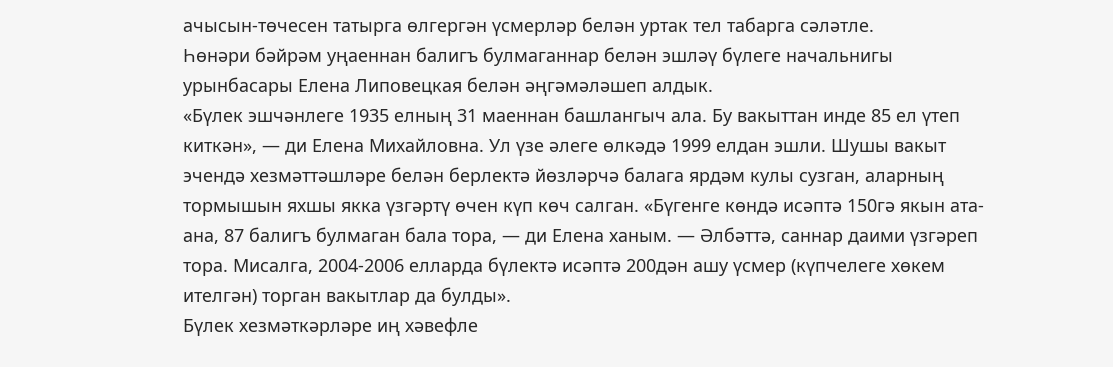ачысын-төчесен татырга өлгергән үсмерләр белән уртак тел табарга сәләтле.
Һөнәри бәйрәм уңаеннан балигъ булмаганнар белән эшләү бүлеге начальнигы урынбасары Елена Липовецкая белән әңгәмәләшеп алдык.
«Бүлек эшчәнлеге 1935 елның 31 маеннан башлангыч ала. Бу вакыттан инде 85 ел үтеп киткән», — ди Елена Михайловна. Ул үзе әлеге өлкәдә 1999 елдан эшли. Шушы вакыт эчендә хезмәттәшләре белән берлектә йөзләрчә балага ярдәм кулы сузган, аларның тормышын яхшы якка үзгәртү өчен күп көч салган. «Бүгенге көндә исәптә 150гә якын ата-ана, 87 балигъ булмаган бала тора, — ди Елена ханым. — Әлбәттә, саннар даими үзгәреп тора. Мисалга, 2004-2006 елларда бүлектә исәптә 200дән ашу үсмер (күпчелеге хөкем ителгән) торган вакытлар да булды».
Бүлек хезмәткәрләре иң хәвефле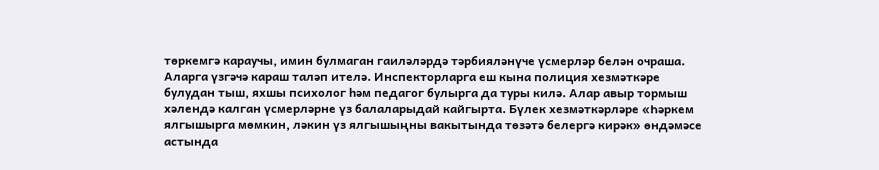төркемгә караучы, имин булмаган гаиләләрдә тәрбияләнүче үсмерләр белән очраша. Аларга үзгәчә караш таләп ителә. Инспекторларга еш кына полиция хезмәткәре булудан тыш, яхшы психолог һәм педагог булырга да туры килә. Алар авыр тормыш хәлендә калган үсмерләрне үз балаларыдай кайгырта. Бүлек хезмәткәрләре «Һәркем ялгышырга мөмкин, ләкин үз ялгышыңны вакытында төзәтә белергә кирәк» өндәмәсе астында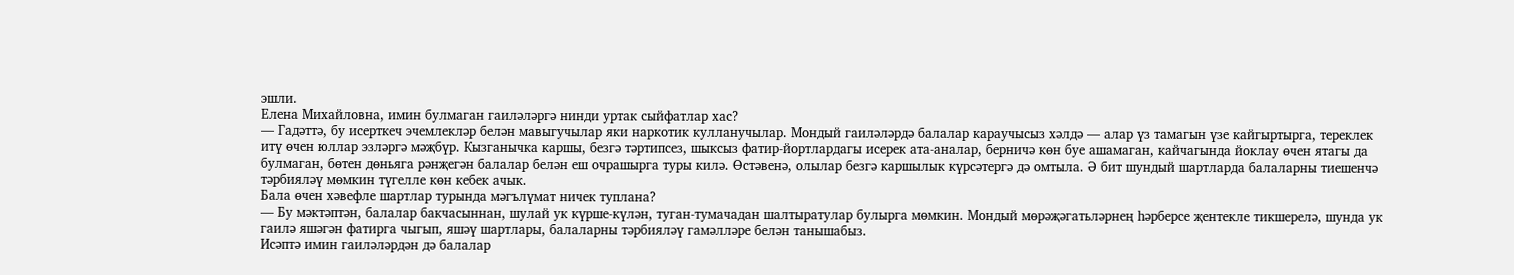эшли.
Елена Михайловна, имин булмаган гаиләләргә нинди уртак сыйфатлар хас?
— Гадәттә, бу исерткеч эчемлекләр белән мавыгучылар яки наркотик кулланучылар. Мондый гаиләләрдә балалар караучысыз хәлдә — алар үз тамагын үзе кайгыртырга, тереклек итү өчен юллар эзләргә мәҗбүр. Кызганычка каршы, безгә тәртипсез, шыксыз фатир-йортлардагы исерек ата-аналар, берничә көн буе ашамаган, кайчагында йоклау өчен ятагы да булмаган, бөтен дөньяга рәнҗегән балалар белән еш очрашырга туры килә. Өстәвенә, олылар безгә каршылык күрсәтергә дә омтыла. Ә бит шундый шартларда балаларны тиешенчә тәрбияләү мөмкин түгелле көн кебек ачык.
Бала өчен хәвефле шартлар турында мәгълүмат ничек туплана?
— Бу мәктәптән, балалар бакчасыннан, шулай ук күрше-күлән, туган-тумачадан шалтыратулар булырга мөмкин. Мондый мөрәҗәгатьләрнең һәрберсе җентекле тикшерелә, шунда ук гаилә яшәгән фатирга чыгып, яшәү шартлары, балаларны тәрбияләү гамәлләре белән танышабыз.
Исәптә имин гаиләләрдән дә балалар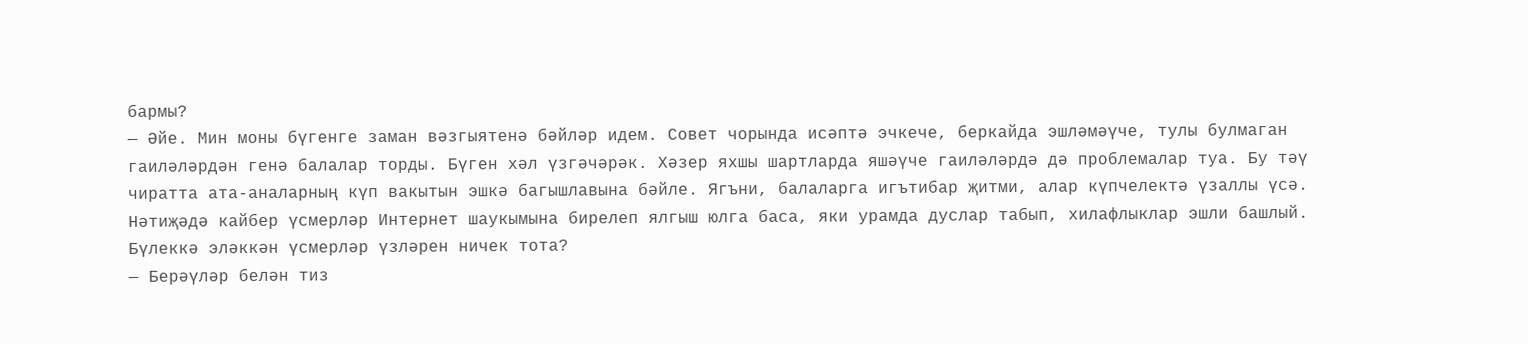бармы?
— Әйе. Мин моны бүгенге заман вәзгыятенә бәйләр идем. Совет чорында исәптә эчкече, беркайда эшләмәүче, тулы булмаган гаиләләрдән генә балалар торды. Бүген хәл үзгәчәрәк. Хәзер яхшы шартларда яшәүче гаиләләрдә дә проблемалар туа. Бу тәү чиратта ата-аналарның күп вакытын эшкә багышлавына бәйле. Ягъни, балаларга игътибар җитми, алар күпчелектә үзаллы үсә. Нәтиҗәдә кайбер үсмерләр Интернет шаукымына бирелеп ялгыш юлга баса, яки урамда дуслар табып, хилафлыклар эшли башлый.
Бүлеккә эләккән үсмерләр үзләрен ничек тота?
— Берәүләр белән тиз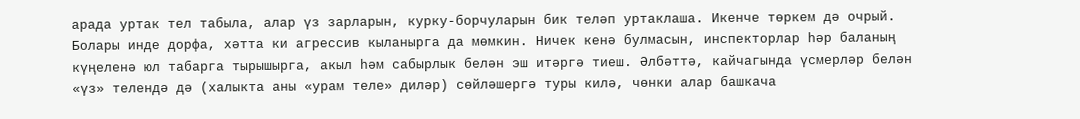арада уртак тел табыла, алар үз зарларын, курку-борчуларын бик теләп уртаклаша. Икенче төркем дә очрый. Болары инде дорфа, хәтта ки агрессив кыланырга да мөмкин. Ничек кенә булмасын, инспекторлар һәр баланың күңеленә юл табарга тырышырга, акыл һәм сабырлык белән эш итәргә тиеш. Әлбәттә, кайчагында үсмерләр белән «үз» телендә дә (халыкта аны «урам теле» диләр) сөйләшергә туры килә, чөнки алар башкача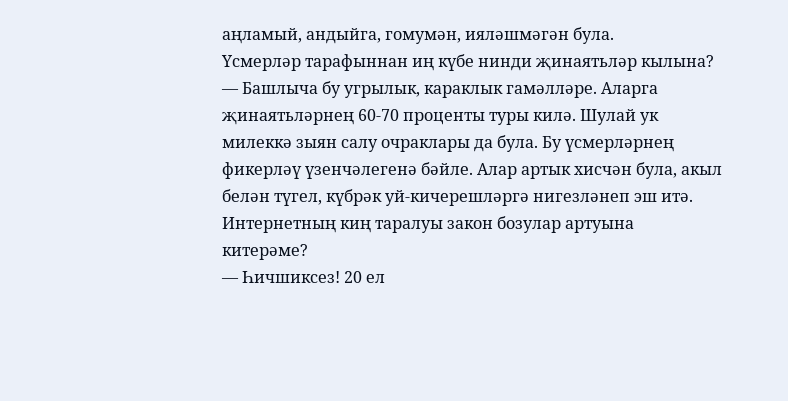аңламый, андыйга, гомумән, ияләшмәгән була.
Үсмерләр тарафыннан иң күбе нинди җинаятьләр кылына?
— Башлыча бу угрылык, караклык гамәлләре. Аларга җинаятьләрнең 60-70 проценты туры килә. Шулай ук милеккә зыян салу очраклары да була. Бу үсмерләрнең фикерләү үзенчәлегенә бәйле. Алар артык хисчән була, акыл белән түгел, күбрәк уй-кичерешләргә нигезләнеп эш итә.
Интернетның киң таралуы закон бозулар артуына китерәме?
— Һичшиксез! 20 ел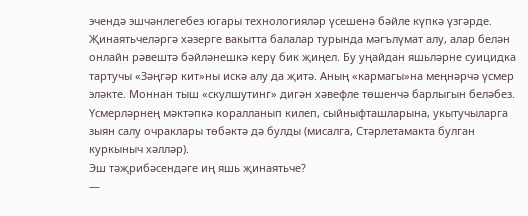эчендә эшчәнлегебез югары технологияләр үсешенә бәйле күпкә үзгәрде. Җинаятьчеләргә хәзерге вакытта балалар турында мәгълүмат алу, алар белән онлайн рәвештә бәйләнешкә керү бик җиңел. Бу уңайдан яшьләрне суицидка тартучы «Зәңгәр кит»ны искә алу да җитә. Аның «кармагы»на меңнәрчә үсмер эләкте. Моннан тыш «скулшутинг» дигән хәвефле төшенчә барлыгын беләбез. Үсмерләрнең мәктәпкә коралланып килеп, сыйныфташларына, укытучыларга зыян салу очраклары төбәктә дә булды (мисалга, Стәрлетамакта булган куркыныч хәлләр).
Эш тәҗрибәсендәге иң яшь җинаятьче?
—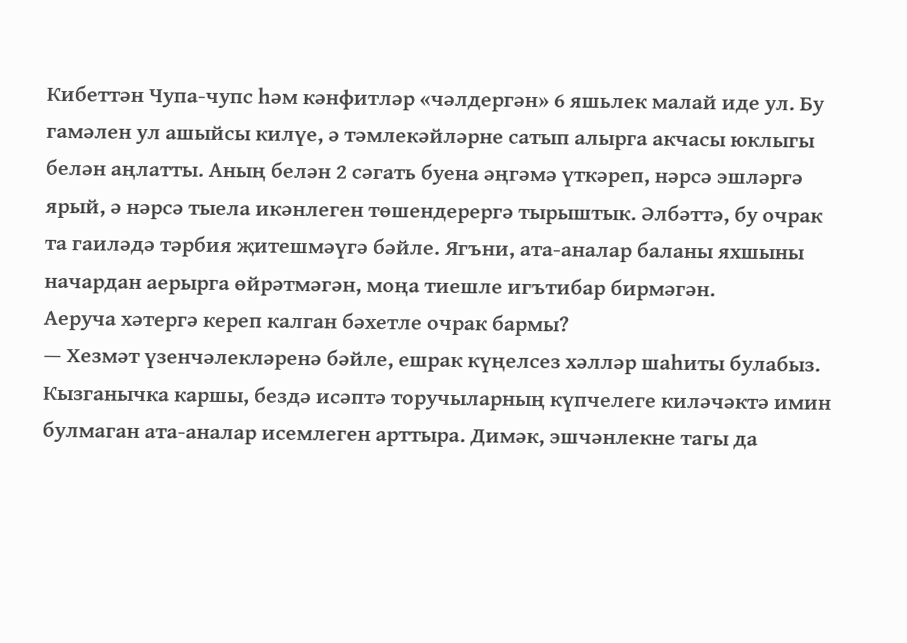Кибеттән Чупа-чупс һәм кәнфитләр «чәлдергән» 6 яшьлек малай иде ул. Бу гамәлен ул ашыйсы килүе, ә тәмлекәйләрне сатып алырга акчасы юклыгы белән аңлатты. Аның белән 2 сәгать буена әңгәмә үткәреп, нәрсә эшләргә ярый, ә нәрсә тыела икәнлеген төшендерергә тырыштык. Әлбәттә, бу очрак та гаиләдә тәрбия җитешмәүгә бәйле. Ягъни, ата-аналар баланы яхшыны начардан аерырга өйрәтмәгән, моңа тиешле игътибар бирмәгән.
Аеруча хәтергә кереп калган бәхетле очрак бармы?
— Хезмәт үзенчәлекләренә бәйле, ешрак күңелсез хәлләр шаһиты булабыз. Кызганычка каршы, бездә исәптә торучыларның күпчелеге киләчәктә имин булмаган ата-аналар исемлеген арттыра. Димәк, эшчәнлекне тагы да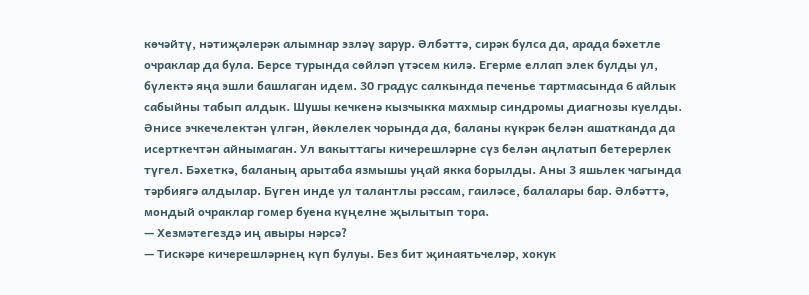көчәйтү, нәтиҗәлерәк алымнар эзләү зарур. Әлбәттә, сирәк булса да, арада бәхетле очраклар да була. Берсе турында сөйләп үтәсем килә. Егерме еллап элек булды ул, бүлектә яңа эшли башлаган идем. 30 градус салкында печенье тартмасында 6 айлык сабыйны табып алдык. Шушы кечкенә кызчыкка махмыр синдромы диагнозы куелды. Әнисе эчкечелектән үлгән, йөклелек чорында да, баланы күкрәк белән ашатканда да исерткечтән айнымаган. Ул вакыттагы кичерешләрне сүз белән аңлатып бетерерлек түгел. Бәхеткә, баланың арытаба язмышы уңай якка борылды. Аны 3 яшьлек чагында тәрбиягә алдылар. Бүген инде ул талантлы рәссам, гаиләсе, балалары бар. Әлбәттә, мондый очраклар гомер буена күңелне җылытып тора.
— Хезмәтегездә иң авыры нәрсә?
— Тискәре кичерешләрнең күп булуы. Без бит җинаятьчеләр, хокук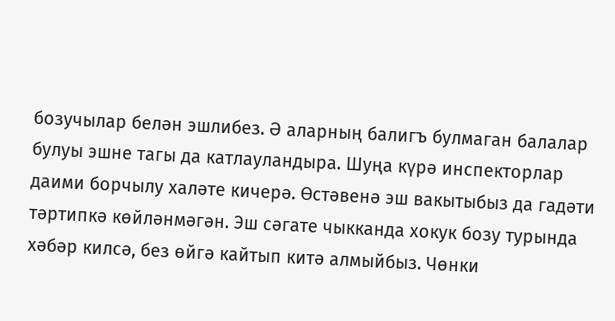бозучылар белән эшлибез. Ә аларның балигъ булмаган балалар булуы эшне тагы да катлауландыра. Шуңа күрә инспекторлар даими борчылу халәте кичерә. Өстәвенә эш вакытыбыз да гадәти тәртипкә көйләнмәгән. Эш сәгате чыкканда хокук бозу турында хәбәр килсә, без өйгә кайтып китә алмыйбыз. Чөнки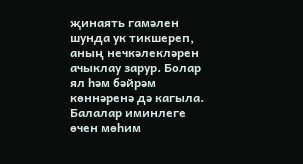җинаять гамәлен шунда ук тикшереп, аның нечкәлекләрен ачыклау зарур. Болар ял һәм бәйрәм көннәренә дә кагыла.
Балалар иминлеге өчен мөһим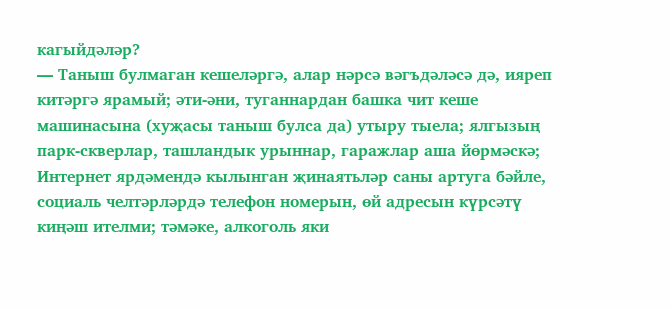кагыйдәләр?
— Таныш булмаган кешеләргә, алар нәрсә вәгъдәләсә дә, ияреп китәргә ярамый; әти-әни, туганнардан башка чит кеше машинасына (хуҗасы таныш булса да) утыру тыела; ялгызың парк-скверлар, ташландык урыннар, гаражлар аша йөрмәскә; Интернет ярдәмендә кылынган җинаятьләр саны артуга бәйле, социаль челтәрләрдә телефон номерын, өй адресын күрсәтү киңәш ителми; тәмәке, алкоголь яки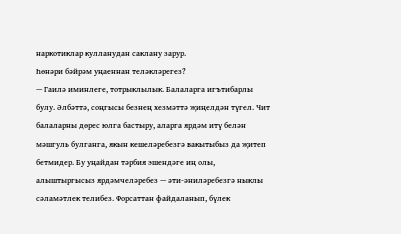наркотиклар кулланудан саклану зарур.
Һөнәри бәйрәм уңаеннан теләкләрегез?
— Гаилә иминлеге, тотрыклылык. Балаларга игътибарлы булу. Әлбәттә, соңгысы безнең хезмәттә җиңелдән түгел. Чит балаларны дөрес юлга бастыру, аларга ярдәм итү белән мәшгуль булганга, якын кешеләребезгә вакытыбыз да җитеп бетмидер. Бу уңайдан тәрбия эшендәге иң олы, алыштыргысыз ярдәмчеләребез — әти-әниләребезгә ныклы сәламәтлек телибез. Форсаттан файдаланып, бүлек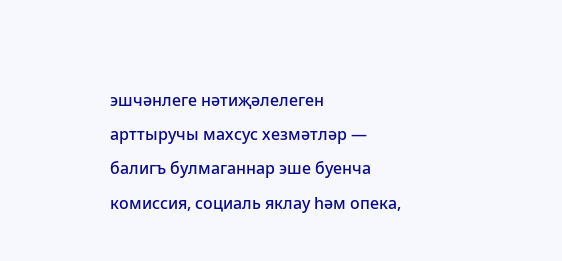эшчәнлеге нәтиҗәлелеген арттыручы махсус хезмәтләр — балигъ булмаганнар эше буенча комиссия, социаль яклау һәм опека,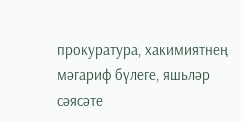прокуратура, хакимиятнең мәгариф бүлеге, яшьләр сәясәте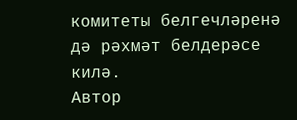комитеты белгечләренә дә рәхмәт белдерәсе килә.
Автор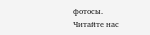фотосы.
Читайте нас